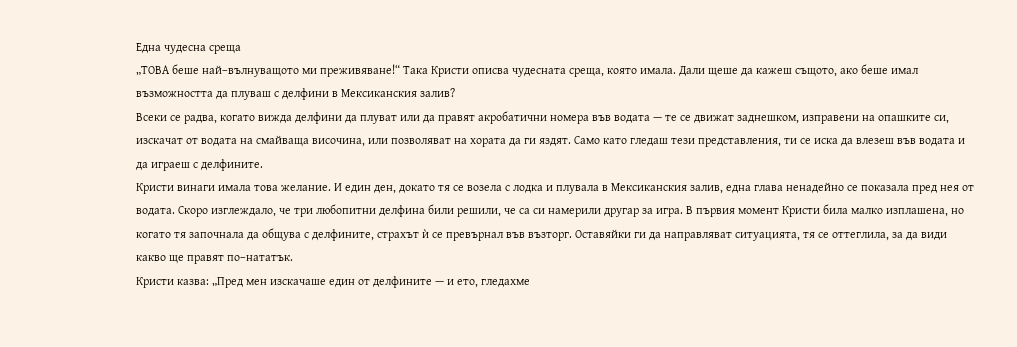Една чудесна среща
„ТОВА беше най–вълнуващото ми преживяване!“ Така Кристи описва чудесната среща, която имала. Дали щеше да кажеш същото, ако беше имал възможността да плуваш с делфини в Мексиканския залив?
Всеки се радва, когато вижда делфини да плуват или да правят акробатични номера във водата — те се движат заднешком, изправени на опашките си, изскачат от водата на смайваща височина, или позволяват на хората да ги яздят. Само като гледаш тези представления, ти се иска да влезеш във водата и да играеш с делфините.
Кристи винаги имала това желание. И един ден, докато тя се возела с лодка и плувала в Мексиканския залив, една глава ненадейно се показала пред нея от водата. Скоро изглеждало, че три любопитни делфина били решили, че са си намерили другар за игра. В първия момент Кристи била малко изплашена, но когато тя започнала да общува с делфините, страхът ѝ се превърнал във възторг. Оставяйки ги да направляват ситуацията, тя се оттеглила, за да види какво ще правят по–нататък.
Кристи казва: „Пред мен изскачаше един от делфините — и ето, гледахме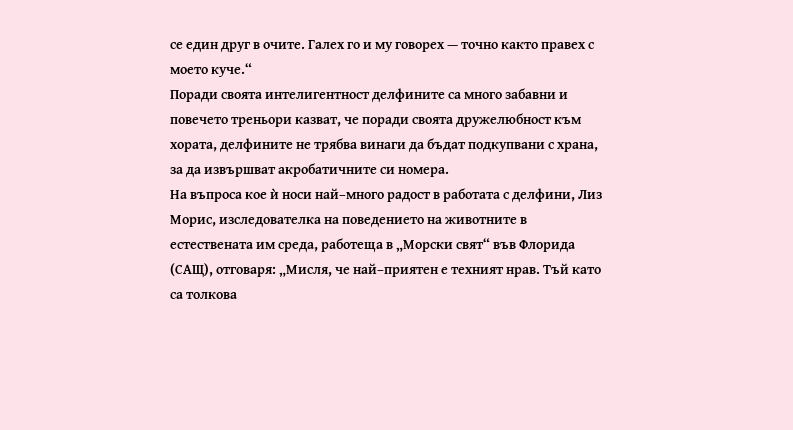се един друг в очите. Галех го и му говорех — точно както правех с моето куче.“
Поради своята интелигентност делфините са много забавни и повечето треньори казват, че поради своята дружелюбност към хората, делфините не трябва винаги да бъдат подкупвани с храна, за да извършват акробатичните си номера.
На въпроса кое ѝ носи най–много радост в работата с делфини, Лиз Морис, изследователка на поведението на животните в естествената им среда, работеща в „Морски свят“ във Флорида (САЩ), отговаря: „Мисля, че най–приятен е техният нрав. Тъй като са толкова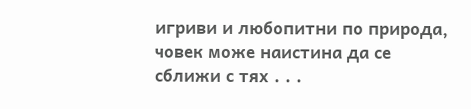игриви и любопитни по природа, човек може наистина да се сближи с тях . . .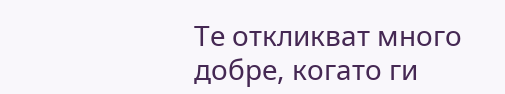Те откликват много добре, когато ги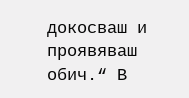докосваш и проявяваш обич.“ В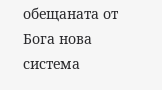обещаната от Бога нова система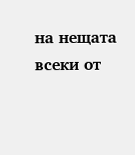на нещата всеки от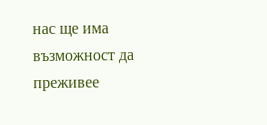нас ще има възможност да преживее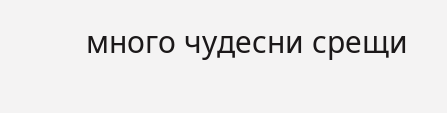много чудесни срещи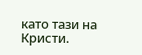като тази на Кристи.